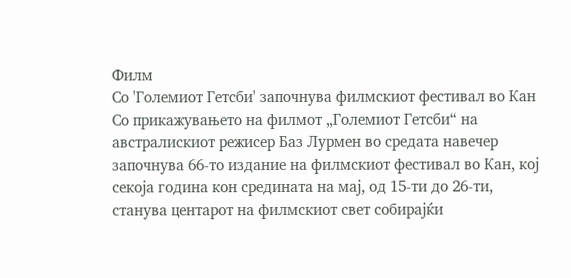Филм
Со 'Големиот Гетсби' започнува филмскиот фестивал во Кан
Со прикажувањето на филмот „Големиот Гетсби“ на австралискиот режисер Баз Лурмен во средата навечер започнува 66-то издание на филмскиот фестивал во Кан, кој секоја година кон средината на мај, од 15-ти до 26-ти, станува центарот на филмскиот свет собирајќи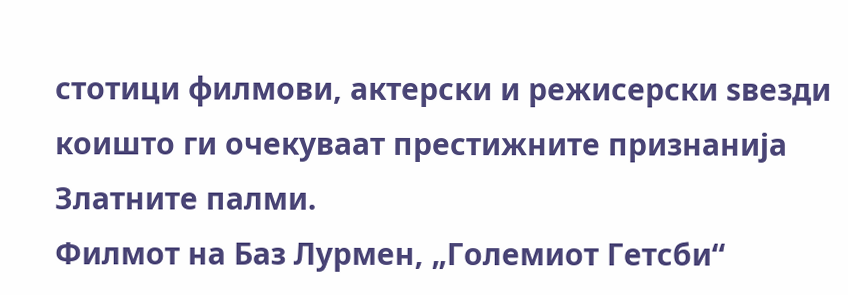стотици филмови, актерски и режисерски ѕвезди коишто ги очекуваат престижните признанија Златните палми.
Филмот на Баз Лурмен, „Големиот Гетсби“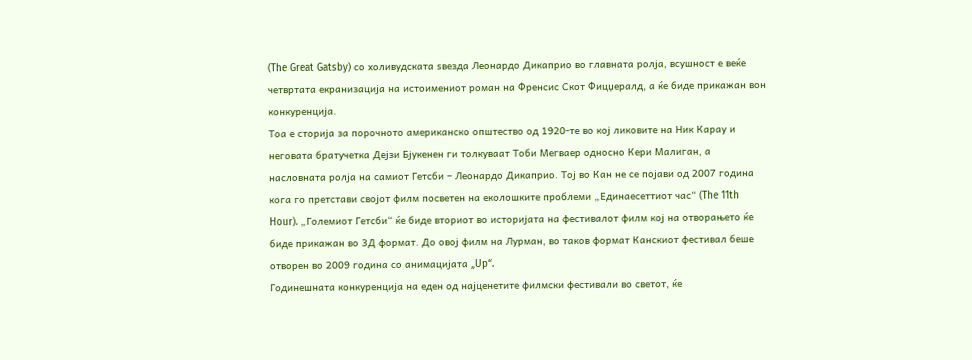(The Great Gatsby) со холивудската ѕвезда Леонардо Дикаприо во главната ролја, всушност е веќе четвртата екранизација на истоимениот роман на Френсис Скот Фицџералд, а ќе биде прикажан вон конкуренција.
Тоа е сторија за порочното американско општество од 1920-те во кој ликовите на Ник Карау и неговата братучетка Дејзи Бјукенен ги толкуваат Тоби Мегваер односно Кери Малиган, а насловната ролја на самиот Гетсби – Леонардо Дикаприо. Тој во Кан не се појави од 2007 година кога го претстави својот филм посветен на еколошките проблеми „Единаесеттиот час“ (The 11th Hour). „Големиот Гетсби“ ќе биде вториот во историјата на фестивалот филм кој на отворањето ќе биде прикажан во 3Д формат. До овој филм на Лурман, во таков формат Канскиот фестивал беше отворен во 2009 година со анимацијата „Up“.
Годинешната конкуренција на еден од најценетите филмски фестивали во светот, ќе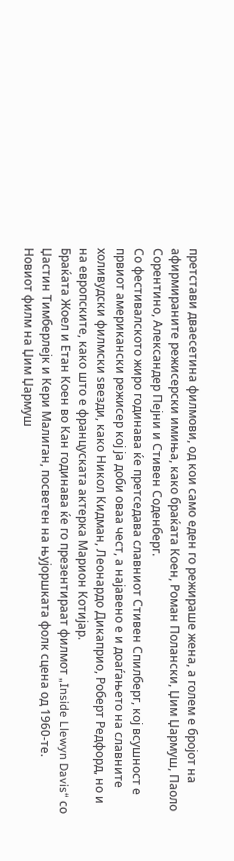претстави дваесетина филмови, од кои само еден го режираше жена, а голем е бројот на афирмираните режисерски имиња, како браќата Коен, Роман Полански, Џим Џармуш, Паоло Сорентино, Александер Пејни и Стивен Соденберг.
Со фестивалското жиро годинава ќе претседава славниот Стивен Спилберг, кој всушност е првиот американски режисер кој ја доби оваа чест, а најавено е и доаѓањето на славните холивудски филмски ѕвезди, како Никол Кидман, Леонардо Дикаприо, Роберт Редфорд, но и на европските, како што е француската актерка Марион Котијар.
Браќата Жоел и Етан Коен во Кан годинава ќе го презентираат филмот „Inside Llewyn Davis“ со Џастин Тимберлејк и Кери Малиган, посветен на њујоршката фолк сцена од 1960-те.
Новиот филм на Џим Џармуш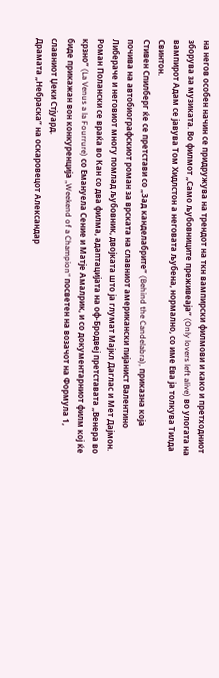на негов особен начин се придружува на трендот на ткн вампирски филмови и како и претходниот зборува за музиката. Во филмот „Само љубовниците преживеаја“ (Only lovers left alive) во улогата на вампирот Адам се јавува Том Хидлстон а неговата љубена, нормално, со име Ева ја толкува Тилда Свинтон.
Стивен Спилберг ќе се претстави со „Зад канделабрите“ (Behind the Candelabra), приказна која почива на автобиографскиот роман за врската на славниот американски пијанист Валентино Либераче и неговиот многу помлад љубовник, двојката што ја глумат Мајкл Даглас и Мет Дајмон.
Роман Полански се враќа во Кан со два филма, адаптацијата на оф-Бродвеј претставата „Венера во крзно“ (La Venus a la Fourrure) со Емануела Сение и Матје Амалрик, и со документарниот филм кој ќе биде прикажан вон конкуренција „Weekend of a Champion“ посветен на возачот на Формула 1, славниот Џеки Стјуард.
Драмата „Небраска“ на оскаровецот Александар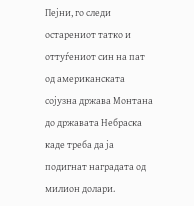Пејни, го следи остарениот татко и оттуѓениот син на пат од американската сојузна држава Монтана до државата Небраска каде треба да ја подигнат наградата од милион долари.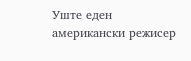Уште еден американски режисер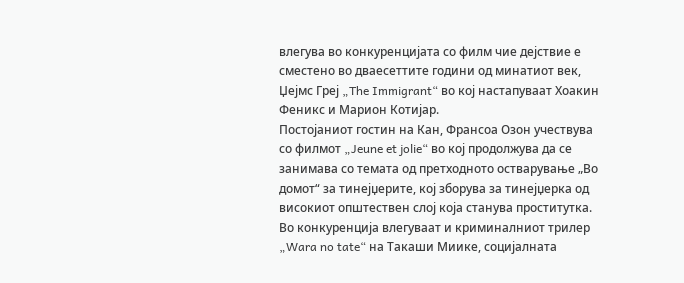влегува во конкуренцијата со филм чие дејствие е сместено во дваесеттите години од минатиот век, Џејмс Греј „The Immigrant“ во кој настапуваат Хоакин Феникс и Марион Котијар.
Постојаниот гостин на Кан, Франсоа Озон учествува со филмот „Jeune et jolie“ во кој продолжува да се занимава со темата од претходното остварување „Во домот“ за тинејџерите, кој зборува за тинејџерка од високиот општествен слој која станува проститутка.
Во конкуренција влегуваат и криминалниот трилер „Wara no tate“ на Такаши Миике, социјалната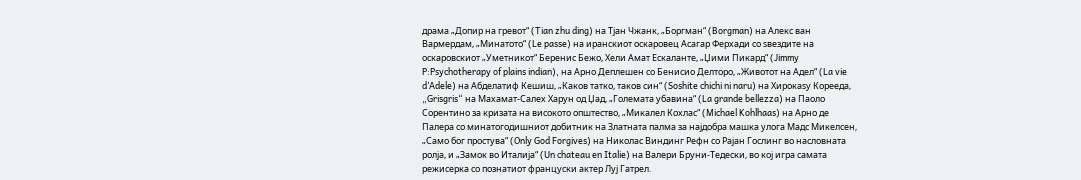драма „Допир на гревот“ (Tian zhu ding) на Тјан Чжанк, „Боргман“ (Borgman) на Алекс ван Вармердам, „Минатото“ (Le passe) на иранскиот оскаровец Асагар Ферхади со ѕвездите на оскаровскиот „Уметникот“ Беренис Бежо, Хели Амат Ескаланте, „Џими Пикард“ (Jimmy P:Psychotherapy of plains indian), на Арно Деплешен со Бенисио Делторо, „Животот на Адел“ (La vie d’Adele) на Абделатиф Кешиш, „Каков татко, таков син“ (Soshite chichi ni naru) на Хирокаѕу Корееда, „Grisgris“ на Махамат-Салех Харун од Џад, „Големата убавина“ (La grande bellezza) на Паоло Сорентино за кризата на високото општество, „Микалел Кохлас“ (Michael Kohlhaas) на Арно де Палера со минатогодишниот добитник на Златната палма за најдобра машка улога Мадс Микелсен, „Само бог простува“ (Only God Forgives) на Николас Виндинг Рефн со Рајан Гослинг во насловната ролја, и „Замок во Италија“ (Un chateau en Italie) на Валери Бруни-Тедески, во кој игра самата режисерка со познатиот француски актер Луј Гатрел.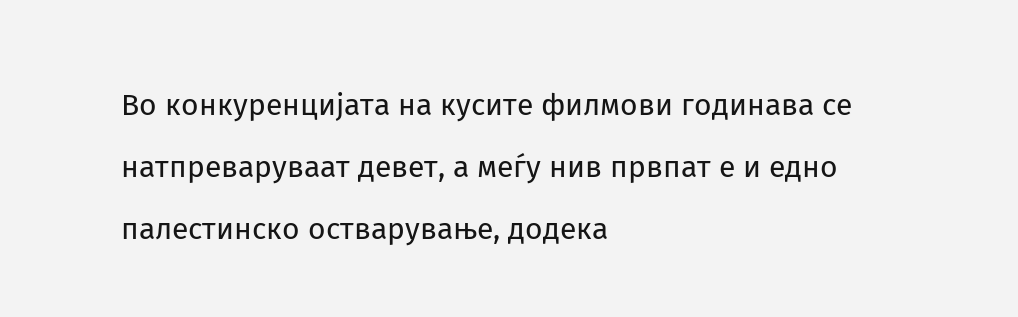Во конкуренцијата на кусите филмови годинава се натпреваруваат девет, а меѓу нив првпат е и едно палестинско остварување, додека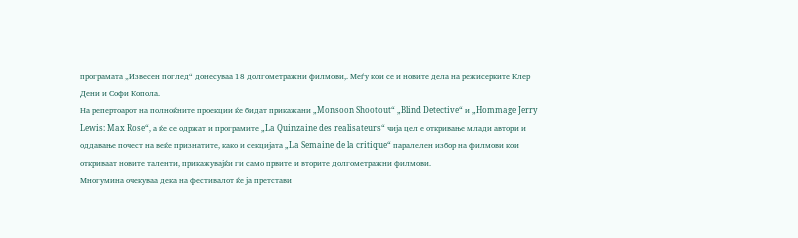програмата „Извесен поглед“ донесуваа 18 долгометражни филмови,. Меѓу кои се и новите дела на режисерките Клер Дени и Софи Копола.
На репертоарот на полноќните проекции ќе бидат прикажани „Monsoon Shootout“ „Blind Detective“ и „Hommage Jerry Lewis: Max Rose“, а ќе се одржат и програмите „La Quinzaine des realisateurs“ чија цел е откривање млади автори и оддавање почест на веќе признатите, како и секцијата „La Semaine de la critique“ паралелен избор на филмови кои откриваат новите таленти, прикажувајќи ги само првите и вторите долгометражни филмови.
Многумина очекуваа дека на фестивалот ќе ја претстави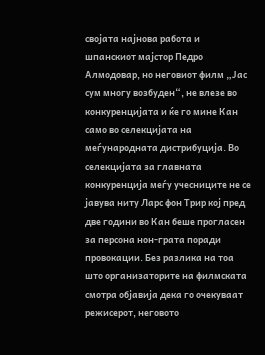својата најнова работа и шпанскиот мајстор Педро Алмодовар, но неговиот филм „Јас сум многу возбуден“, не влезе во конкуренцијата и ќе го мине Кан само во селекцијата на меѓународната дистрибуција. Во селекцијата за главната конкуренција меѓу учесниците не се јавува ниту Ларс фон Трир кој пред две години во Кан беше прогласен за персона нон-грата поради провокации. Без разлика на тоа што организаторите на филмската смотра објавија дека го очекуваат режисерот, неговото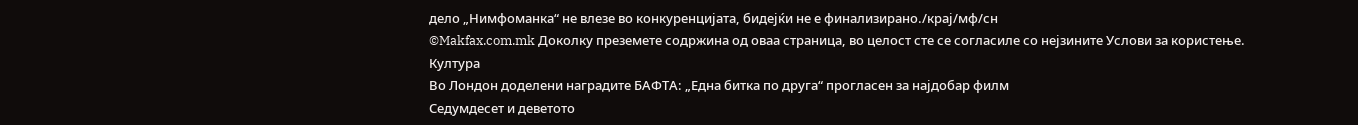дело „Нимфоманка“ не влезе во конкуренцијата, бидејќи не е финализирано./крај/мф/сн
©Makfax.com.mk Доколку преземете содржина од оваа страница, во целост сте се согласиле со нејзините Услови за користење.
Култура
Во Лондон доделени наградите БАФТА: „Една битка по друга“ прогласен за најдобар филм
Седумдесет и деветото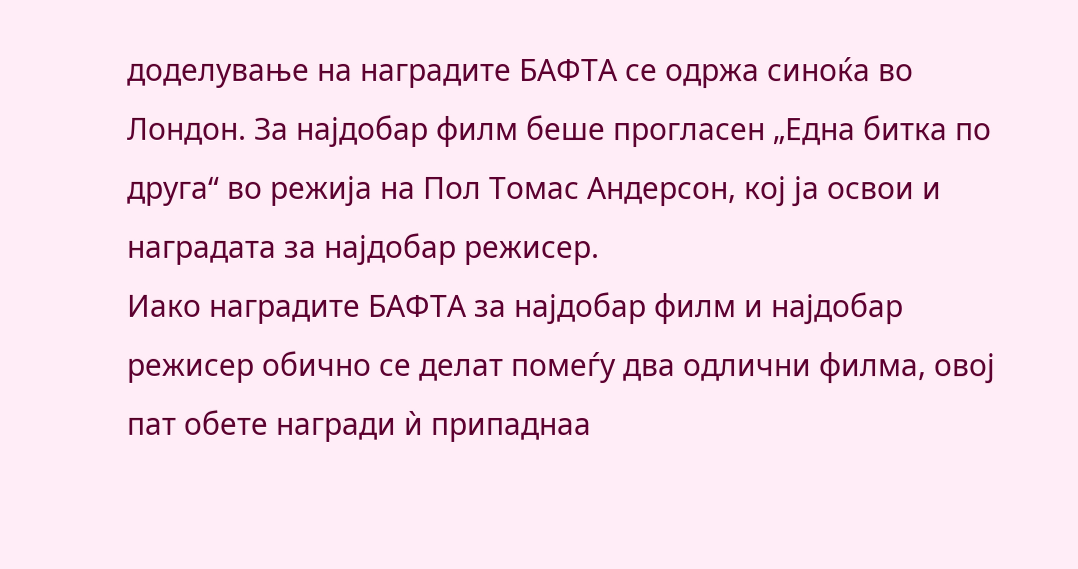доделување на наградите БАФТА се одржа синоќа во Лондон. За најдобар филм беше прогласен „Една битка по друга“ во режија на Пол Томас Андерсон, кој ја освои и наградата за најдобар режисер.
Иако наградите БАФТА за најдобар филм и најдобар режисер обично се делат помеѓу два одлични филма, овој пат обете награди ѝ припаднаа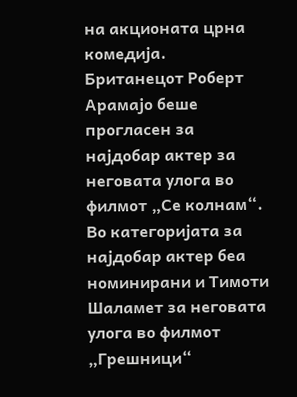на акционата црна комедија.
Британецот Роберт Арамајо беше прогласен за најдобар актер за неговата улога во филмот „Се колнам“.
Во категоријата за најдобар актер беа номинирани и Тимоти Шаламет за неговата улога во филмот „Грешници“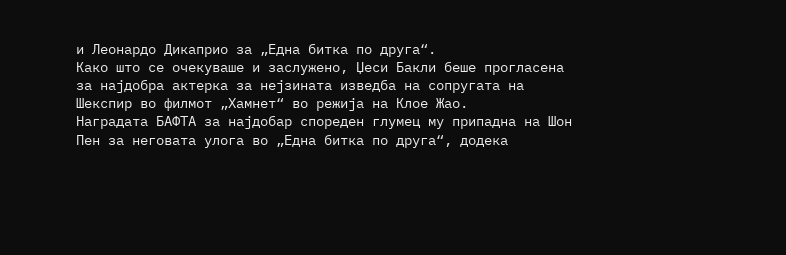и Леонардо Дикаприо за „Една битка по друга“.
Како што се очекуваше и заслужено, Џеси Бакли беше прогласена за најдобра актерка за нејзината изведба на сопругата на Шекспир во филмот „Хамнет“ во режија на Клое Жао.
Наградата БАФТА за најдобар спореден глумец му припадна на Шон Пен за неговата улога во „Една битка по друга“, додека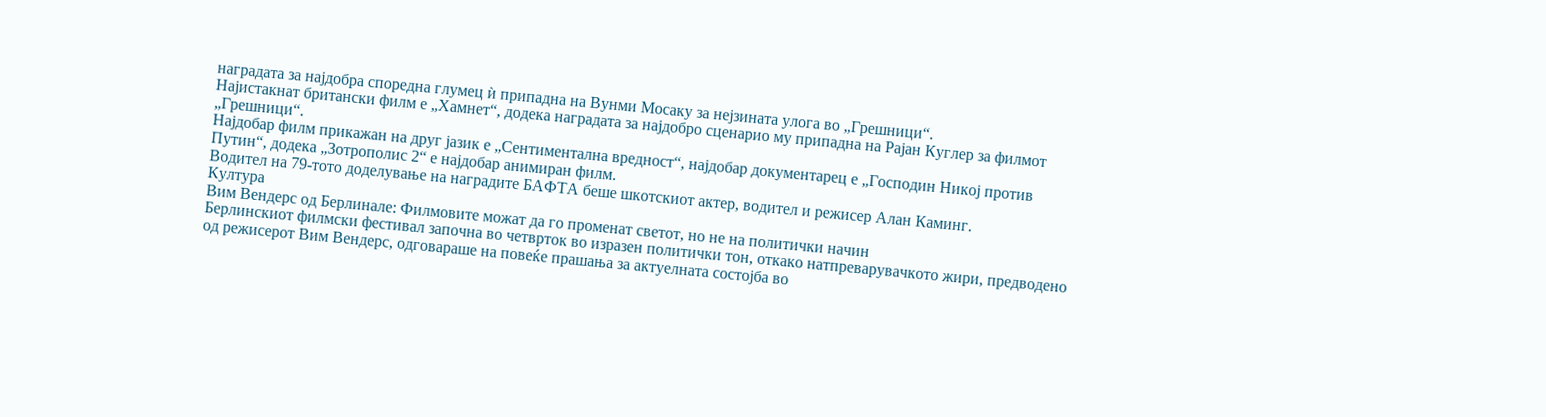наградата за најдобра споредна глумец ѝ припадна на Вунми Мосаку за нејзината улога во „Грешници“.
Најистакнат британски филм е „Хамнет“, додека наградата за најдобро сценарио му припадна на Рајан Куглер за филмот „Грешници“.
Најдобар филм прикажан на друг јазик е „Сентиментална вредност“, најдобар документарец е „Господин Никој против Путин“, додека „Зотрополис 2“ е најдобар анимиран филм.
Водител на 79-тото доделување на наградите БАФТА беше шкотскиот актер, водител и режисер Алан Каминг.
Култура
Вим Вендерс од Берлинале: Филмовите можат да го променат светот, но не на политички начин
Берлинскиот филмски фестивал започна во четврток во изразен политички тон, откако натпреварувачкото жири, предводено од режисерот Вим Вендерс, одговараше на повеќе прашања за актуелната состојба во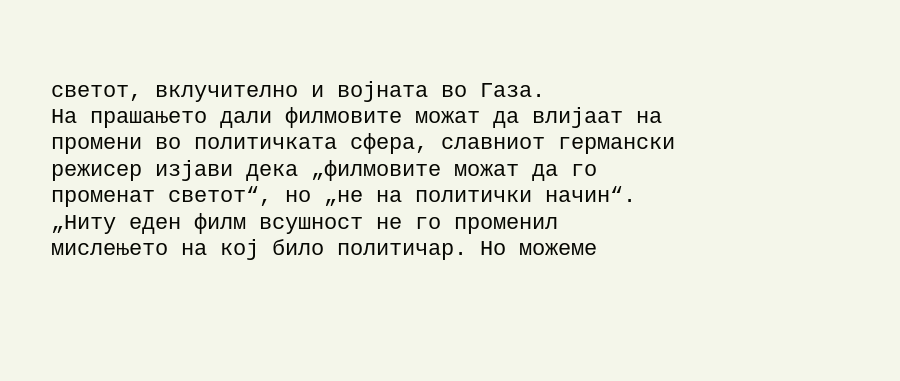светот, вклучително и војната во Газа.
На прашањето дали филмовите можат да влијаат на промени во политичката сфера, славниот германски режисер изјави дека „филмовите можат да го променат светот“, но „не на политички начин“.
„Ниту еден филм всушност не го променил мислењето на кој било политичар. Но можеме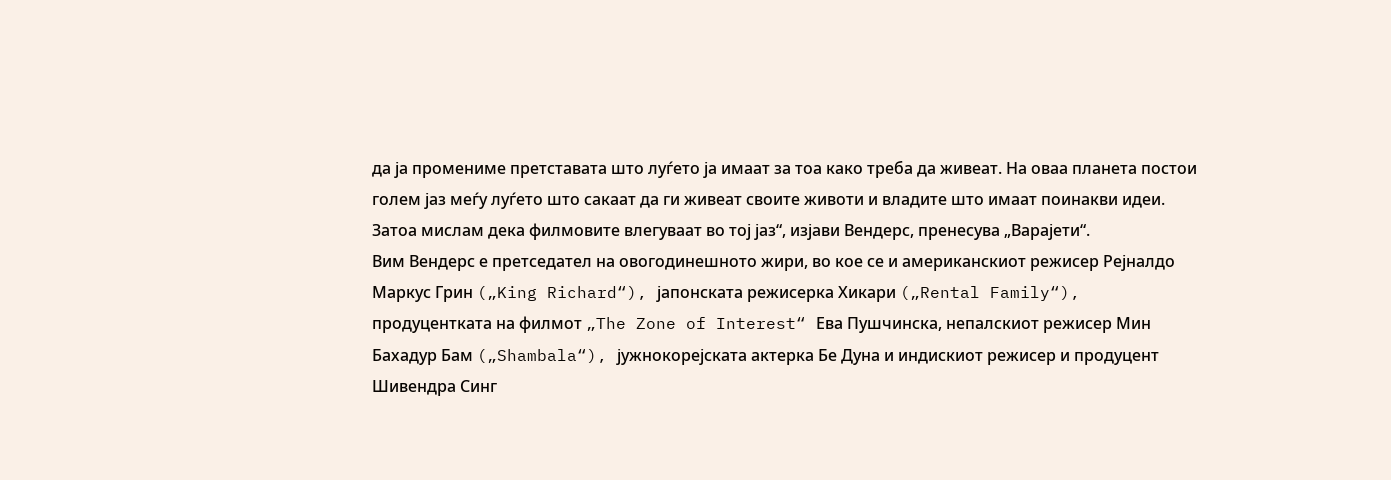да ја промениме претставата што луѓето ја имаат за тоа како треба да живеат. На оваа планета постои голем јаз меѓу луѓето што сакаат да ги живеат своите животи и владите што имаат поинакви идеи. Затоа мислам дека филмовите влегуваат во тој јаз“, изјави Вендерс, пренесува „Варајети“.
Вим Вендерс е претседател на овогодинешното жири, во кое се и американскиот режисер Рејналдо Маркус Грин („King Richard“), јапонската режисерка Хикари („Rental Family“), продуцентката на филмот „The Zone of Interest“ Ева Пушчинска, непалскиот режисер Мин Бахадур Бам („Shambala“), јужнокорејската актерка Бе Дуна и индискиот режисер и продуцент Шивендра Синг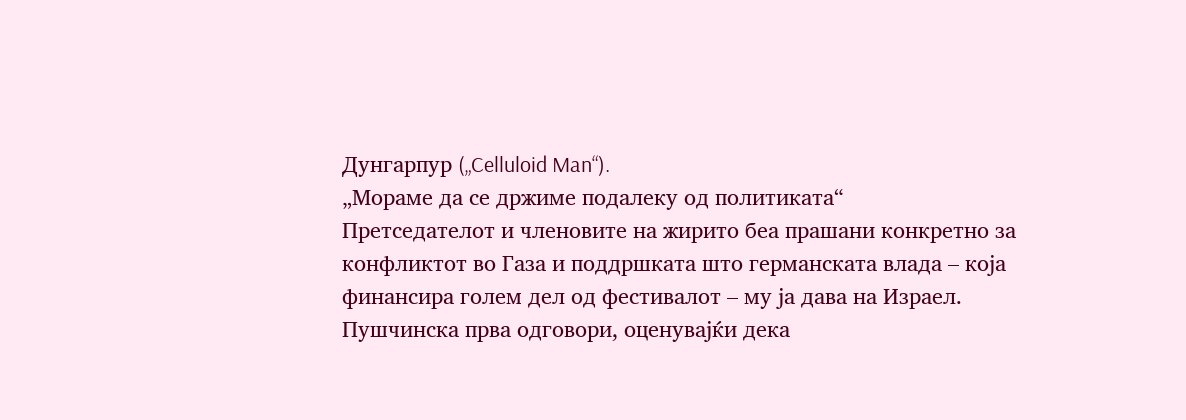Дунгарпур („Celluloid Man“).
„Мораме да се држиме подалеку од политиката“
Претседателот и членовите на жирито беа прашани конкретно за конфликтот во Газа и поддршката што германската влада – која финансира голем дел од фестивалот – му ја дава на Израел.
Пушчинска прва одговори, оценувајќи дека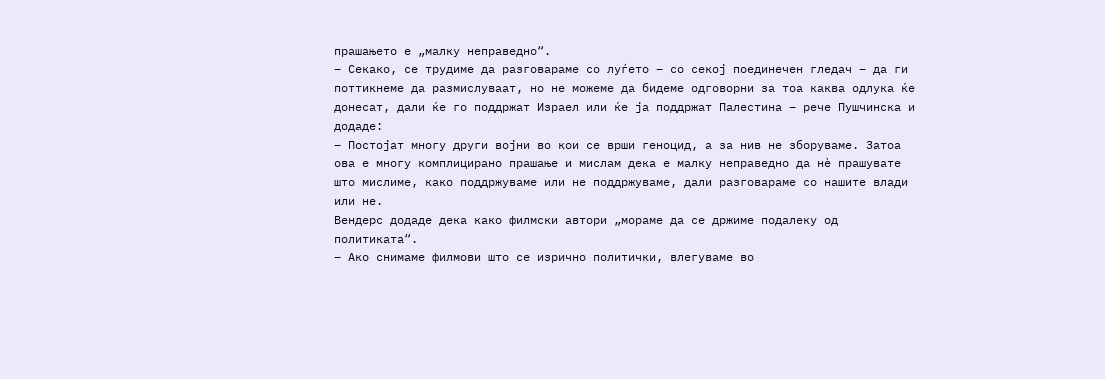прашањето е „малку неправедно“.
– Секако, се трудиме да разговараме со луѓето – со секој поединечен гледач – да ги поттикнеме да размислуваат, но не можеме да бидеме одговорни за тоа каква одлука ќе донесат, дали ќе го поддржат Израел или ќе ја поддржат Палестина – рече Пушчинска и додаде:
– Постојат многу други војни во кои се врши геноцид, а за нив не зборуваме. Затоа ова е многу комплицирано прашање и мислам дека е малку неправедно да нè прашувате што мислиме, како поддржуваме или не поддржуваме, дали разговараме со нашите влади или не.
Вендерс додаде дека како филмски автори „мораме да се држиме подалеку од политиката“.
– Ако снимаме филмови што се изрично политички, влегуваме во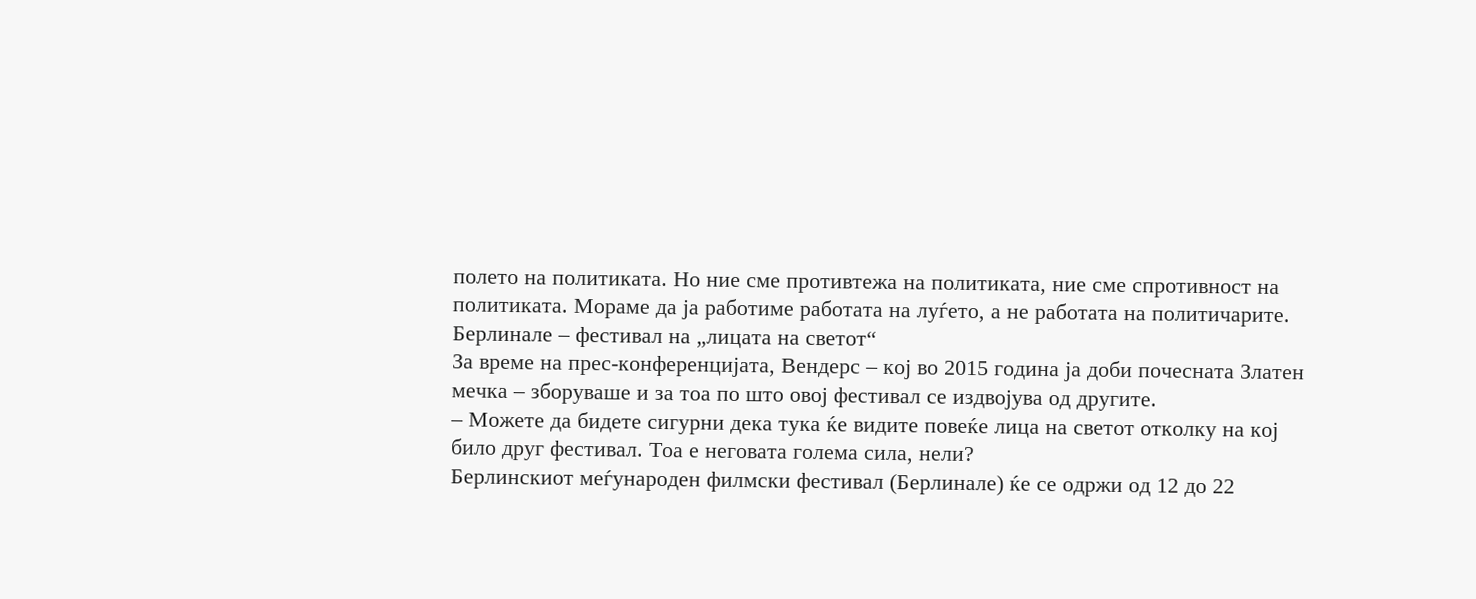полето на политиката. Но ние сме противтежа на политиката, ние сме спротивност на политиката. Мораме да ја работиме работата на луѓето, а не работата на политичарите.
Берлинале – фестивал на „лицата на светот“
За време на прес-конференцијата, Вендерс – кој во 2015 година ја доби почесната Златен мечка – зборуваше и за тоа по што овој фестивал се издвојува од другите.
– Можете да бидете сигурни дека тука ќе видите повеќе лица на светот отколку на кој било друг фестивал. Тоа е неговата голема сила, нели?
Берлинскиот меѓународен филмски фестивал (Берлинале) ќе се одржи од 12 до 22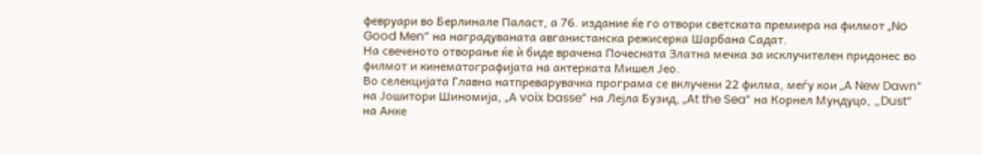февруари во Берлинале Паласт, а 76. издание ќе го отвори светската премиера на филмот „No Good Men“ на наградуваната авганистанска режисерка Шарбана Садат.
На свеченото отворање ќе ѝ биде врачена Почесната Златна мечка за исклучителен придонес во филмот и кинематографијата на актерката Мишел Јео.
Во селекцијата Главна натпреварувачка програма се вклучени 22 филма, меѓу кои „A New Dawn“ на Јошитори Шиномија, „A voix basse“ на Лејла Бузид, „At the Sea“ на Корнел Мундуцo, „Dust“ на Анке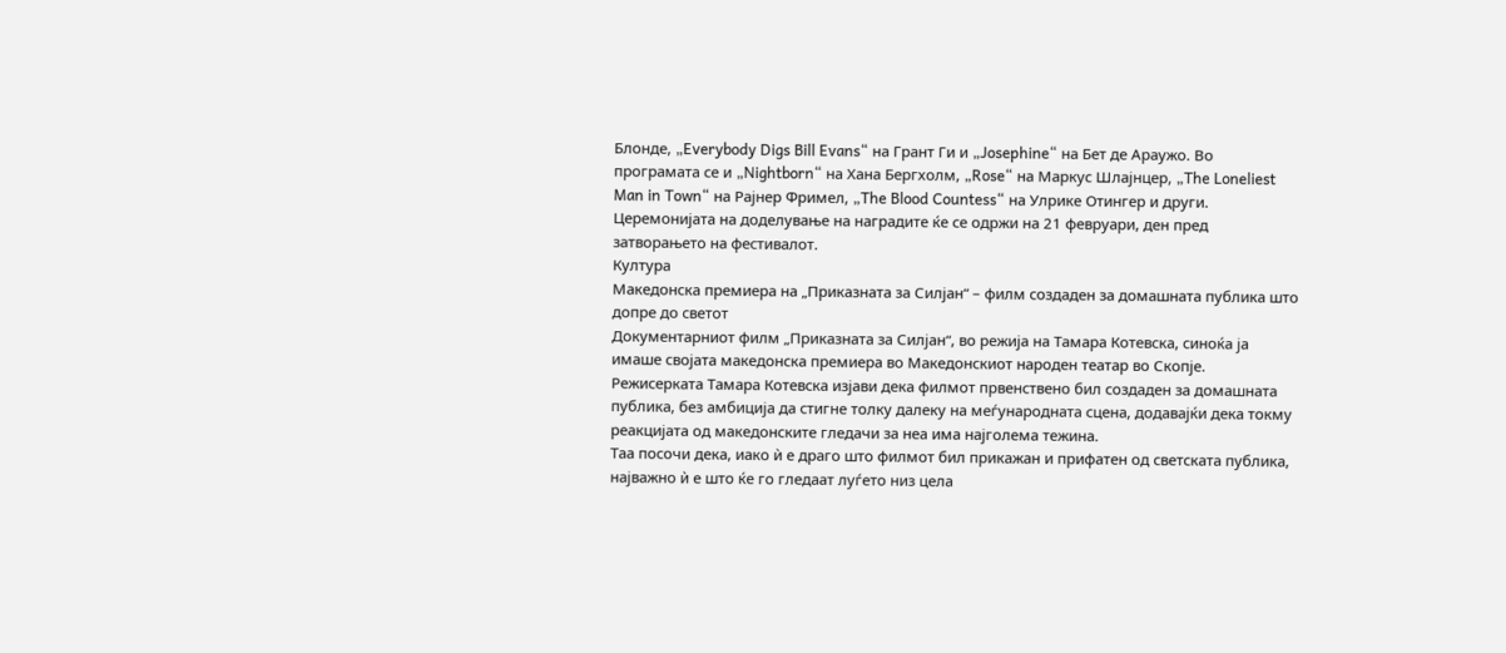Блонде, „Everybody Digs Bill Evans“ на Грант Ги и „Josephine“ на Бет де Араужо. Во програмата се и „Nightborn“ на Хана Бергхолм, „Rose“ на Маркус Шлајнцер, „The Loneliest Man in Town“ на Рајнер Фримел, „The Blood Countess“ на Улрике Отингер и други.
Церемонијата на доделување на наградите ќе се одржи на 21 февруари, ден пред затворањето на фестивалот.
Култура
Македонска премиера на „Приказната за Силјан“ – филм создаден за домашната публика што допре до светот
Документарниот филм „Приказната за Силјан“, во режија на Тамара Котевска, синоќа ја имаше својата македонска премиера во Македонскиот народен театар во Скопје.
Режисерката Тамара Котевска изјави дека филмот првенствено бил создаден за домашната публика, без амбиција да стигне толку далеку на меѓународната сцена, додавајќи дека токму реакцијата од македонските гледачи за неа има најголема тежина.
Таа посочи дека, иако ѝ е драго што филмот бил прикажан и прифатен од светската публика, најважно ѝ е што ќе го гледаат луѓето низ цела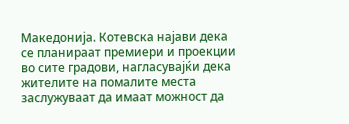Македонија. Котевска најави дека се планираат премиери и проекции во сите градови, нагласувајќи дека жителите на помалите места заслужуваат да имаат можност да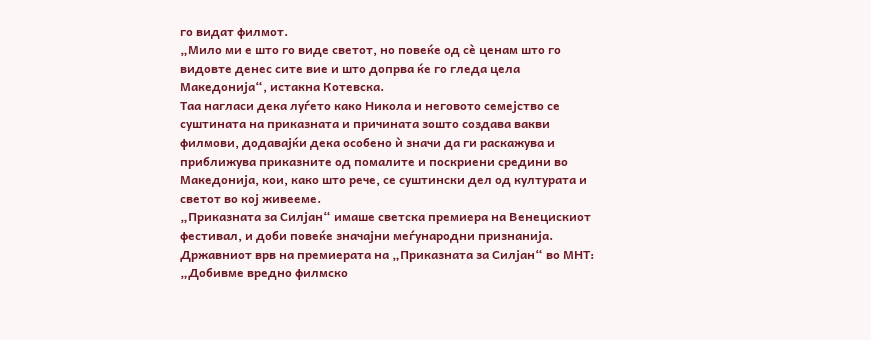го видат филмот.
„Мило ми е што го виде светот, но повеќе од сè ценам што го видовте денес сите вие и што допрва ќе го гледа цела Македонија“, истакна Котевска.
Таа нагласи дека луѓето како Никола и неговото семејство се суштината на приказната и причината зошто создава вакви филмови, додавајќи дека особено ѝ значи да ги раскажува и приближува приказните од помалите и поскриени средини во Македонија, кои, како што рече, се суштински дел од културата и светот во кој живееме.
„Приказната за Силјан“ имаше светска премиера на Венецискиот фестивал, и доби повеќе значајни меѓународни признанија.
Државниот врв на премиерата на „Приказната за Силјан“ во МНТ: „Добивме вредно филмско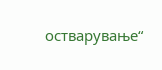остварување“